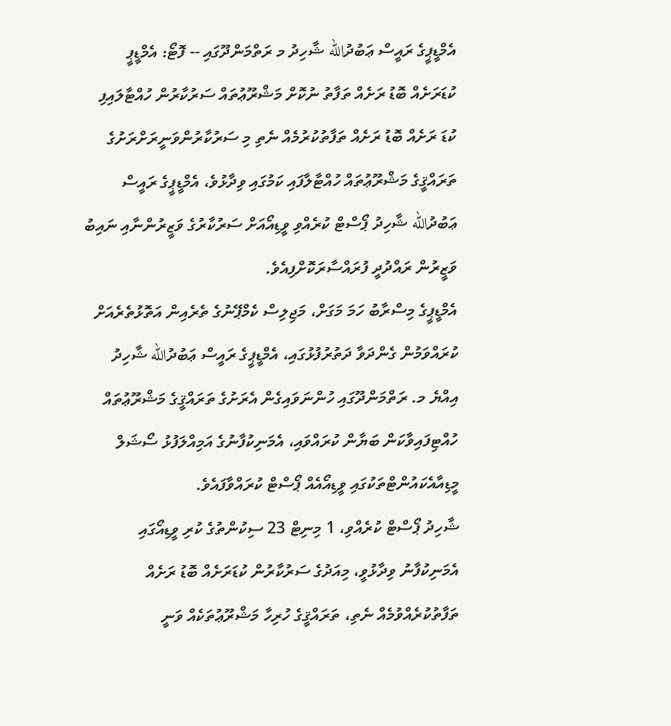އެމްޑީޕީގެ ރައީސް ޢަބުދުالله ޝާހިދު މ ރަތްމަންދޫގައި -- ފޮޓޯ: އެމްޑީޕީ
ކުޑަރަށެއް ބޮޑު ރަށެއް ތަފާތު ނުކޮށް މަޝްރޫޢުތައް ސަރުކާރުން ހުއްޓާލައިފި
ކުޑަ ރަށެއް ބޮޑު ރަށެއް ތަފާތުކުރުމެއް ނެތި މި ސަރުކާރުންވަނީރަށްރަށުގެ ތަރައްޤީގެ މަޝްރޫޢުތައް ހުއްޓާލާފައި ކަމުގައި ވިދާޅުވެ، އެމްޑީޕީގެ ރައީސް ޢަބުދުالله ޝާހިދު ޕޯސްޓް ކުރެއްވި ވީޑިއޯއަށް ސަރުކާރުގެ ވަޒީރުންނާއި ނައިބު ވަޒީރުން ރައްދުދީ ފުރައްސާރަކޮށްފިއެވެ.
އެމްޑީޕީގެ މިސްރާބު ހަމަ މަގަށް، މަޖިލިސް ކެމްޕޭނުގެ ތެރެއިން އަތޮޅުތެރެއަށް ކުރައްވަމުން ގެންދަވާ ދަތުރުފުޅުގައި، އެމްޑީޕީގެ ރައީސް ޢަބުދުالله ޝާހިދު އިއްޔެ މ. ރަތްމަންދޫގައި ހުންނަވައިގެން އެރަށުގެ ތަރައްޤީގެ މަޝްރޫޢުތައް ހުއްޓިފައިވާކަން ބަޔާން ކުރައްވައި، އެމަނިކުފާނުގެ އަމިއްލަފުޅު ސޯޝަލް މީޑިއާއެކައުންޓްތަކުގައި ވީޑިއޯއެއް ޕޯސްޓް ކުރައްވާފައެވެ.
ޝާހިދު ޕޯސްޓް ކުރެއްވި، 1 މިނިޓް 23 ސިކުންތުގެ ކުރި ވީޑިއޯގައި އެމަނިކުފާނު ވިދާޅުވީ، މިއަދުގެ ސަރުކާރުން ކުޑަރަށެއް ބޮޑު ރަށެއް ތަފާތުކުރެއްވުމެއް ނެތި، ތަރައްޤީގެ ހުރިހާ މަޝްރޫޢުތަކެއް ވަނީ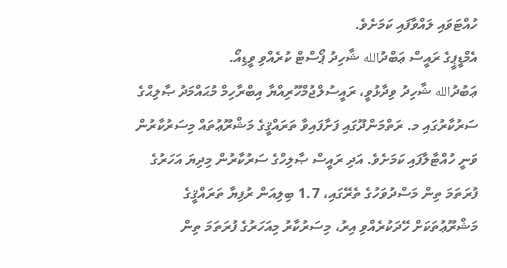ހުއްޓަވައި ލައްވާފައި ކަމަށެވެ.
އެމްޑީޕީގެ ރައީސް ޢަބްދުالله ޝާހިދު ޕޯސްޓް ކުރެއްވި ވީޑިއޯ.
ޢަބުދުالله ޝާހިދު ވިދާޅުވީ، ރައީސުލްޖުމްހޫރިއްޔާ އިބްރާހިމް މުޙައްމަދު ޞާލިޙްގެ ސަރުކާރުގައި މ. ރަތްމަންދޫގައި ފަށާފައިވާ ތަރައްޤީގެ މަޝްރޫޢުތައް މިސަރުކާރުން ވަނީ ހުއްޓާލާފައި ކަމަށެވެ. އަދި ރައީސް ޞާލިހްގެ ސަރުކާރުން މިދިޔަ އަހަރުގެ ފުރަތަމަ ތިން މަސްދުވަހުގެ ތެރޭގައި، 1.7 ބިލިއަން ރުފިޔާ ތަރައްޤީގެ މަޝްރޫޢުތަކަށް ހޭދަކުރެއްވި އިރު، މިސަރުކާރު މިއަހަރުގެ ފުރަތަމަ ތިން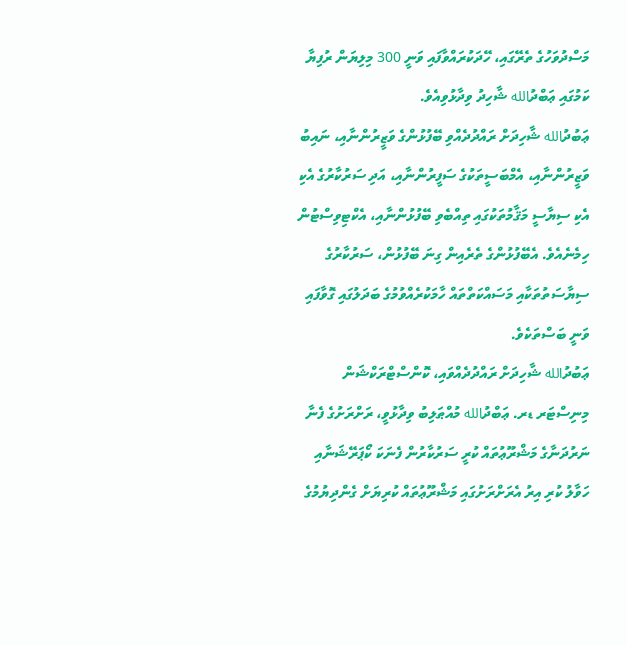މަސްދުވަހުގެ ތެރޭގައި، ހޭދަކުރައްވާފައި ވަނީ 300 މިލިޔަން ރުފިޔާ ކަމުގައި ޢަބްދުالله ޝާހިދު ވިދާޅުވިއެވެ.
ޢަބުދުالله ޝާހިދަށް ރައްދުދެއްވި ބޭފުޅުންގެ ވަޒީރުންނާއި، ނައިބު ވަޒީރުންނާއި، އެމްބަސީތަކުގެ ސަފީރުންނާއި، އަދި ސަރުކާރުގެ އެކި އެކި ސިޔާސީ މަޤާމުތަކުގައި ތިއްބެވި ބޭފުޅުންނާއި، އެކްޓިވިސްޓުން ހިމެނެއެވެ. އެބޭފުޅުންގެ ތެރެއިން ގިނަ ބޭފުޅުން، ސަރުކާރުގެ ސިޔާސަތުތަކާއި މަސައްކަތްތައް ހާމަކުރެއްވުމުގެ ބަދަލުގައި ގޮވާފައި ވަނީ ބަސްތަކެވެ.
ޢަބުދުالله ޝާހިދަށް ރައްދުދެއްވައި، ކޮންސްޓްރަކްޝަން މިނިސްޓަރ ޑރ. ޢަބްދުالله މުއްޠަލިބު ވިދާޅުވީ، ރަށްރަށުގެ ފެނާ ނަރުދަނާގެ މަޝްރޫޢުތައް ކުރީ ސަރުކާރުން ފެނަކަ ކޯޕަރޭޝަނާއި ހަވާލު ކުރި އިރު އެރަށްރަށުގައި މަޝްރޫޢުތައް ކުރިޔަށް ގެންދިޔުމުގެ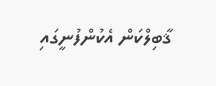ޤާބިލްކަން އެކުންފުނީގައި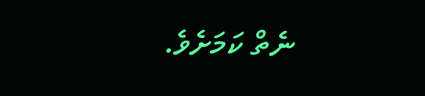ނެތް ކަމަށެވެ.